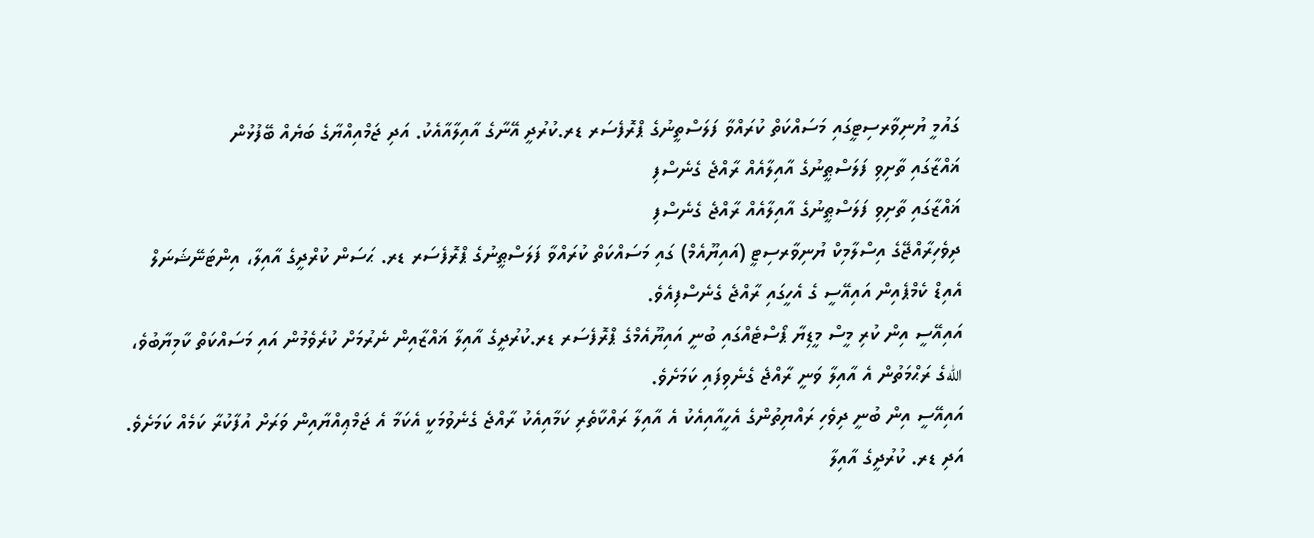ގައުމީ ޔުނިވާރސިޓީގައި މަސައްކަތް ކުރައްވާ ފަލަސްތީނުގެ ޕްރޮފެސަރ ޑރ.ކުރުދީ އޭނާގެ އާއިލާއާއެކު. އަދި ޖަމްއިއްޔާގެ ބަޔެއް ބޭފުޅުން
ޣައްޒާގައި ތާށިވި ފަލަސްޠީނުގެ އާއިލާއެއް ރާއްޖެ ގެނެސްފި
ޣައްޒާގައި ތާށިވި ފަލަސްޠީނުގެ އާއިލާއެއް ރާއްޖެ ގެނެސްފި
ދިވެހިރާއްޖޭގެ އިސްލާމިކް ޔުނިވާރސިޓީ (އައިޔޫއެމް) ގައި މަސައްކަތް ކުރައްވާ ފަލަސްޠީނުގެ ޕްރޮފެސަރ ޑރ. ޙަސަން ކުރްދީގެ އާއިލާ، އިންޓަނޭޝަނަލް އެއިޑް ކެމްޕެއިން އައިއޭސީ ގެ އެހީގައި ރާއްޖެ ގެނެސްފިއެވެ.
އައިއޭސީ އިން ކުރި މީސް މީޑިޔާ ޕޯސްޓެއްގައި ބުނީ އައިޔޫއެމްގެ ޕްރޮފެސަރ ޑރ.ކުރުދީގެ އާއިލާ ޣައްޒާއިން ނެރުމަށް ކުރެވެމުން އައި މަސައްކަތް ކާމިޔާބުވެ، اللهގެ ރަޙްމަތުން އެ އާއިލާ ވަނީ ރާއްޖެ ގެނެވިފައި ކަމަށެވެ.
އައިއޭސީ އިން ބުނީ ދިވެހި ރައްޔިތުންގެ އެހީއާއިއެކު އެ އާއިލާ ރައްކާތެރި ކަމާއިއެކު ރާއްޖެ ގެނެވުމަކީ އެކަމާ އެ ޖަމްޢިއްޔާއިން ވަރަށް އުފާކުރާ ކަމެއް ކަމަށެވެ. އަދި ޑރ. ކުރުދީގެ އާއިލާ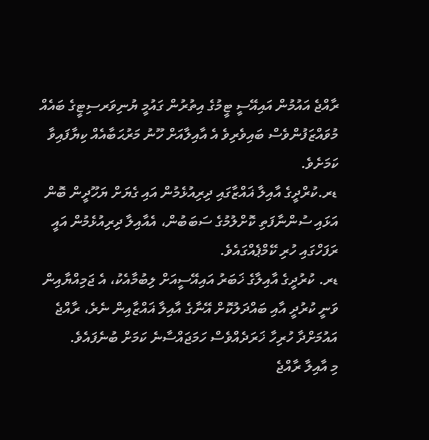ރާއްޖެ އައުމުން އައިއޭސީ ޓީމުގެ އިތުރުން ގައުމީ ޔުނިވަރސިޓީގެ ބައެއް މުވައްޒަފުންވެސް ބައިވެރިވެ އެ އާއިލާއަށް ހޫނު މަރުޙަބާއެއް ކިޔާފައިވާ ކަމަށެވެ.
ޑރ.ކުރްދީގެ އާއިލާ ޣައްޒާގައި ދިރިއުޅެމުން އައި ގެޔަށް ޔަހޫދީން ބޮން އަޅައި ސުންނާފަތި ކޮށްލުމުގެ ސަބަބުން، އެއާއިލާ ދިރިއުޅެމުން އައީ ރަފަހްގައި ހުރި ކޭމްޕެއްގައެވެ.
ޑރ. ކުރުދީގެ އާއިލާގެ ޚަބަރު އައިއޭސީއަށް ލިބުމާއެކު، އެ ޖަމިއްޔާއިން ވަނީ ކުރުދީ އާއި ބައްދަލުކޮށް އޭނާގެ އާއިލާ ޣައްޒާއިން ނެރެ، ރާއްޖެ އައުމަށްދާ ހުރިހާ ޚަރަދެއްވެސް ހަމަޖައްސާނެ ކަމަށް ބުނެފައެވެ.
މި އާއިލާ ރާއްޖެ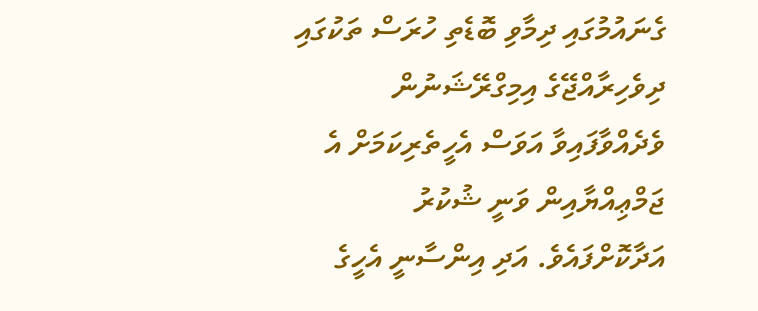ގެނައުމުގައި ދިމާވި ބޮޑެތި ހުރަސް ތަކުގައި ދިވެހިރާއްޖޭގެ އިމިގްރޭޝަނުން ވެދެއްވާފައިވާ އަވަސް އެހީތެރިކަމަށް އެ ޖަމްޢިއްޔާއިން ވަނީ ޝުކުރު އަދާކޮށްފައެވެ. އަދި އިންސާނީ އެހީގެ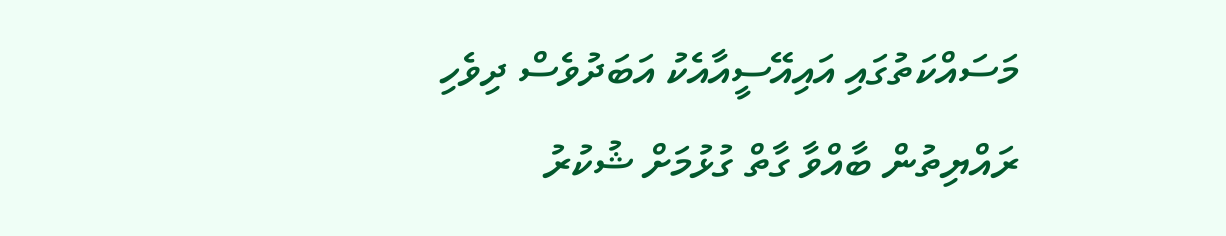މަސައްކަތުގައި އައިއޭސީއާއެކު އަބަދުވެސް ދިވެހި ރައްޔިތުން ބާއްވާ ގާތް ގުޅުމަށް ޝުކުރު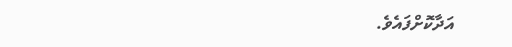އަދާކޮށްފައެވެ.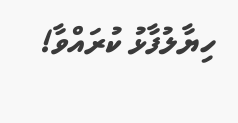ހިޔާލުފާޅު ކުރައްވާ!